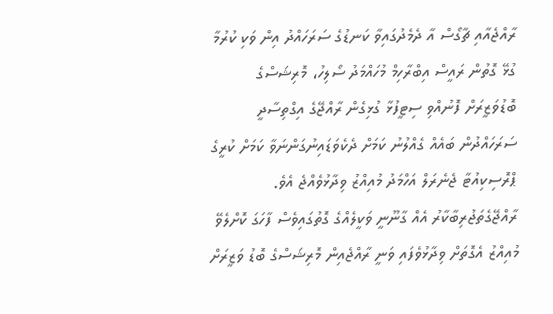ރާއްޖެއާއި ޗާގޯސް އާ ދެމެދުގައިވާ ކަނޑުގެ ސަރަހައްދު އިން ވަކި ކުރުމާ ގުޅޭ ގޮތުން ރައީސް އިބްރާހިމް މުހައްމަދު ސޯލިހު، މޮރިޝަސްގެ ބޮޑުވަޒީރަށް ފޮނުއްވި ސިޓީފުޅާ ގުޅިގެން ރާއްޖޭގެ އިގްތިސާދީ ސަރަހައްދުން ބައެއް ގެއްލުނު ކަމަށް ދެކެވަޑައިނުގަންނަވާ ކަމަށް ކުރީގެ ޕްރޮސިކިއުޓާ ޖެނެރަލް އަހްމަދު މުއިއްޒު ވިދާޅުވެއްޖެ އެވެ.
ރާއްޖޭގެތަޖުރިބާކާރު އެއް ގާނޫނީ ވަކީލެއްގެ ގޮތުގައިވެސް ފާހަގަ ކޮށްލެވޭ މުއިއްޒު އެގޮތަށް ވިދާޅުވެފައި ވަނީ ރާއްޖެއިން މޮރިޝަސްގެ ބޮޑު ވަޒީރަށް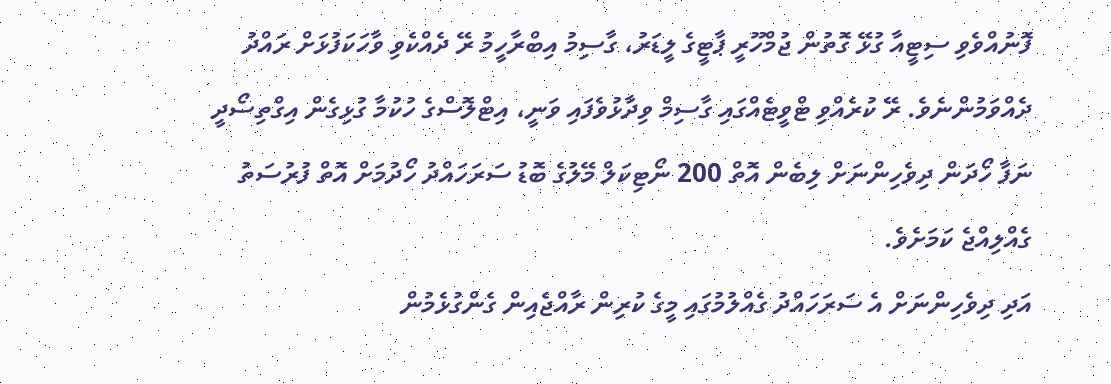ފޮނުއްވެވި ސިޓީއާ ގުޅޭ ގޮތުން ޖުމްހޫރީ ޕާޓީގެ ލީޑަރު، ގާސިމު އިބްރާހީމު ރޭ ދެއްކެވި ވާހަކަފުޅަށް ރައްދު ދެއްވަމުންނެވެ. ރޭ ކުރެއްވި ޓްވީޓެއްގައި ގާސިމް ވިދާޅުވެފައި ވަނީ، އިޓްލޮސްގެ ހުކުމާ ގުޅިގެން އިގްތިސޯދީ ނަފާ ހޯދަން ދިވެހިންނަށް ލިބެން އޮތް 200 ނޯޓިކަލް މޭލުގެ ބޮޑު ސަރަހައްދު ހޯދުމަށް އޮތް ފުރުސަތު ގެއްލިއްޖެ ކަމަށެވެ.
އަދި ދިވެހިންނަށް އެ ސަރަހައްދު ގެއްލުމުގައި މީގެ ކުރިން ރާއްޖެއިން ގެންގުޅެމުން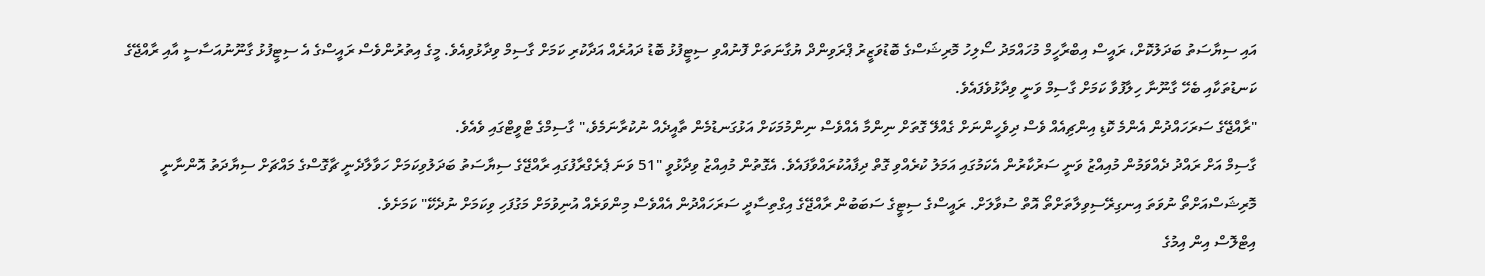އައި ސިޔާސަތު ބަދަލުކޮށް، ރައީސް އިބްރާހީމް މުހައްމަދު ސޯލިހު މޮރިޝަސްގެ ބޮޑުވަޒީރު ޕްރަވިންދް ޔުގާނަތަށް ފޮނުއްވި ސިޓީފުޅު ބޮޑު ދައުރެއް އަދާކުރި ކަމަށް ގާސިމް ވިދާޅުވިއެވެ. މީގެ އިތުރުންވެސް ރައީސްގެ އެ ސިޓީފުޅު ގާނޫނުއަސާސީ އާއި ރާއްޖޭގެ ކަނޑުތަކާއި ބެހޭ ގާނޫނާ ހިލާފުވާ ކަމަށް ގާސިމް ވަނީ ވިދާޅުވެފައެވެ.
"ރާއްޖޭގެ ސަރަހައްދުން އެންމެ ކޮޑި އިންޗިއެއް ވެސް ދިވެހީންނަށް ގެއްލޭ ގޮތަށް ނިންމާ އެއްވެސް ނިންމުމަކަށް އަޅުގަނޑުމެން ތާއީދެއް ނުކުރާނަމެވެ،" ގާސިމްގެ ޓްވީޓްގައި ވެއެވެ.
ގާސިމް އަށް ރައްދު ދެއްވަމުން މުއިއްޒު ވަނީ ސަރުކާރުން އެކަމުގައި އަމަލު ކުރެއްވި ގޮތް ދިފާއުކުރައްވާފައެވެ. އެގޮތުން މުއިއްޒު ވިދާޅުވީ "51 ވަނަ ޕެރެގްރާފުގައި ރާއްޖޭގެ ސިޔާސަތު ބަދަލުވިކަމަށް ހަވާލާދެނީ ޗާގޮސްގެ މައްޗަށް ސިޔާދަތު އޮންނާނީ މޮރިޝަސްއަށްތޯ ނުވަތަ އިނގިރޭސިވިލާތަށްތޯ އޮތް ސުވާލަށް. ރައީސްގެ ސިޓީގެ ސަބަބުން ރާއްޖޭގެ އިގްތިސާދީ ސަރަހައްދުން އެއްވެސް މިންވަރެއް އުނިވުމަށް މަގުފަހި ވިކަމަށް ނުދެކޭ" ކަމަށެވެ.
އިޓްލޮސް އިން އިމުގެ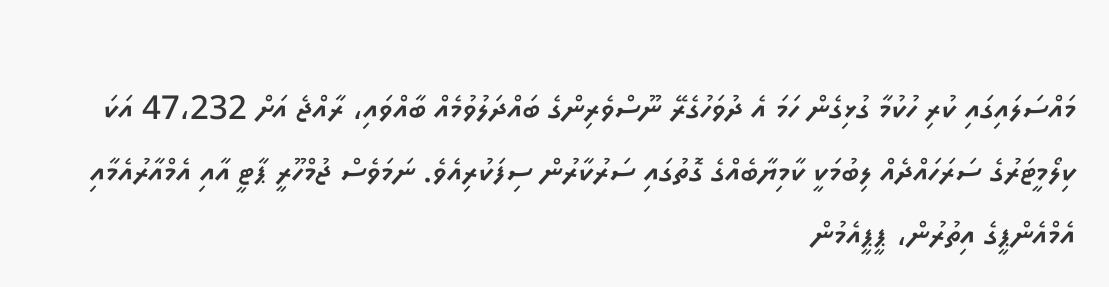މައްސަލައިގައި ކުރި ހުކުމާ ގުޅިގެން ހަމަ އެ ދުވަހުގެރޭ ނޫސްވެރިންގެ ބައްދަލުވުމެއް ބާއްވައި، ރާއްޖެ އަށް 47،232 އަކަ ކިލޯމީޓަރުގެ ސަރަހައްދެއް ލިބުމަކީ ކާމިޔާބެއްގެ ގޮތުގައި ސަރުކާރުން ސިފަކުރިއެވެ. ނަމަވެސް ޖުމްހޫރީ ޕާޓީ އާއި އެމްއާރުއެމާއި އެމްއެންޕީގެ އިތުރުން، ޕީޕީއެމުން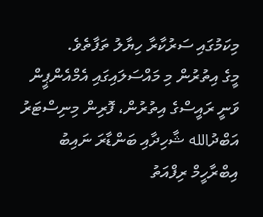މިކަމުގައި ސަރުކާރާ ހިޔާލު ތަފާތެވެ.
މީގެ އިތުރުން މި މައްސަލައިގައި އެމްއެންޕީން ވަނީ ރައީސްގެ އިތުރުން، ފޮރިން މިނިސްޓަރު އަބްދުالله ޝާހިދާއި ބަންޑާރަ ނައިބު އިބްރާހީމް ރިފްއަތު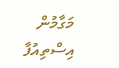މަގާމުން އިސްތިއުފާ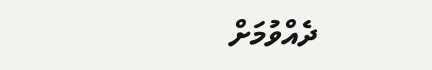ދެއްވުމަށް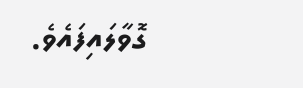ގޮވާލައިފައެވެ.